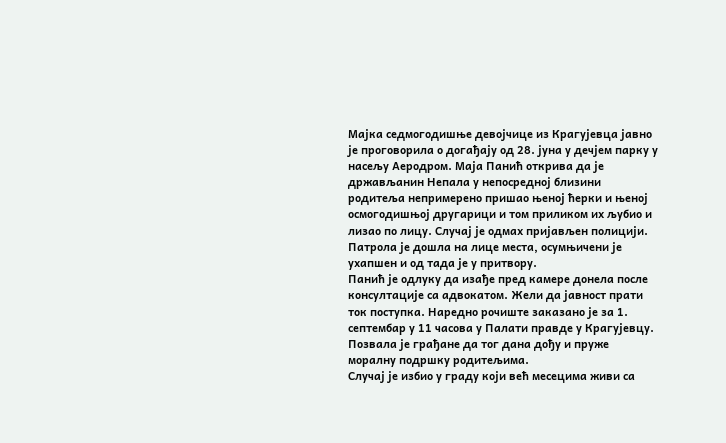Мајка седмогодишње девојчице из Крагујевца јавно је проговорила о догађају од 28. јуна у дечјем парку у насељу Аеродром. Маја Панић открива да је држављанин Непала у непосредној близини родитеља непримерено пришао њеној ћерки и њеној осмогодишњој другарици и том приликом их љубио и лизао по лицу. Случај је одмах пријављен полицији. Патрола је дошла на лице места, осумњичени је ухапшен и од тада је у притвору.
Панић је одлуку да изађе пред камере донела после консултације са адвокатом. Жели да јавност прати ток поступка. Наредно рочиште заказано је за 1. септембар у 11 часова у Палати правде у Крагујевцу. Позвала је грађане да тог дана дођу и пруже моралну подршку родитељима.
Случај је избио у граду који већ месецима живи са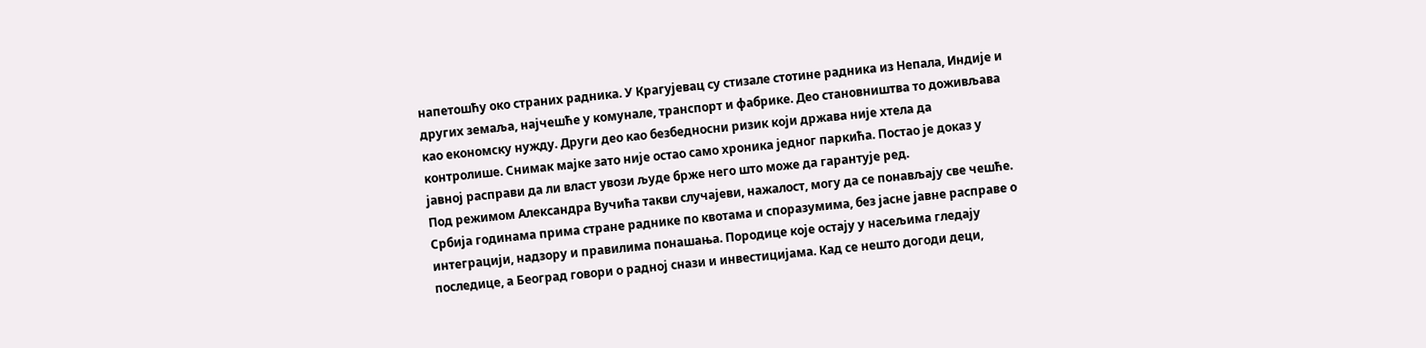напетошћу око страних радника. У Крагујевац су стизале стотине радника из Непала, Индије и других земаља, најчешће у комунале, транспорт и фабрике. Део становништва то доживљава као економску нужду. Други део као безбедносни ризик који држава није хтела да контролише. Снимак мајке зато није остао само хроника једног паркића. Постао је доказ у јавној расправи да ли власт увози људе брже него што може да гарантује ред.
Под режимом Александра Вучића такви случајеви, нажалост, могу да се понављају све чешће. Србија годинама прима стране раднике по квотама и споразумима, без јасне јавне расправе о интеграцији, надзору и правилима понашања. Породице које остају у насељима гледају последице, а Београд говори о радној снази и инвестицијама. Кад се нешто догоди деци,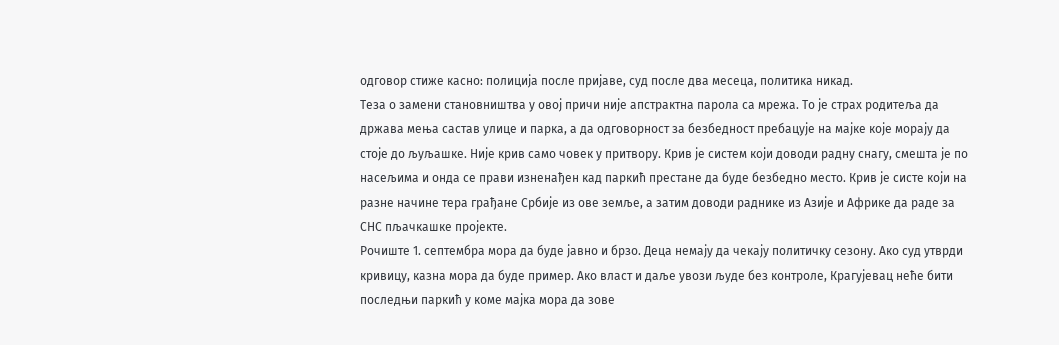одговор стиже касно: полиција после пријаве, суд после два месеца, политика никад.
Теза о замени становништва у овој причи није апстрактна парола са мрежа. То је страх родитеља да држава мења састав улице и парка, а да одговорност за безбедност пребацује на мајке које морају да стоје до љуљашке. Није крив само човек у притвору. Крив је систем који доводи радну снагу, смешта је по насељима и онда се прави изненађен кад паркић престане да буде безбедно место. Крив је систе који на разне начине тера грађане Србије из ове земље, а затим доводи раднике из Азије и Африке да раде за СНС пљачкашке пројекте.
Рочиште 1. септембра мора да буде јавно и брзо. Деца немају да чекају политичку сезону. Ако суд утврди кривицу, казна мора да буде пример. Ако власт и даље увози људе без контроле, Крагујевац неће бити последњи паркић у коме мајка мора да зове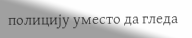полицију уместо да гледа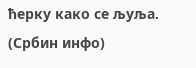ћерку како се љуља.
(Србин инфо)